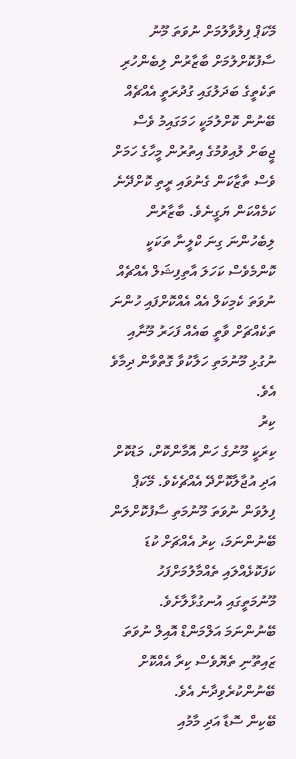މޭކަޕް ފިލުވާލުމަށް ނުވަތަ މޫނު ސާފުކޮށްލުމަށް ބާޒާރުން ލިބެންހުރި ތަކެތީގެ ބަދަލުގައި ގުދުރަތީ އެއްޗެއް ބޭނުން ކޮށްލުމަކީ ހަމަގައިމު ވެސް ޖީބަށް ލުއިވުމުގެ އިތުރުން މީހާގެ ހަމަށް ވެސް ތާޒާކަން ގެނުވައި ރީތި ކޮށްދޭނެ ކަމެއްކަން ޔަގީނެވެ. ބާޒާރުން ލިބެހުންނަ ގިނަ ކްލީނާ ތަކަކީ ކޮންމެވެސް ކަހަލަ އާތިފިޝަލް އެއްޗެއް ނުވަތަ ކެމިކަލް އެއް އެއްކޮށްފައި ހުންނަ ތަކެއްޗަށް ވާތީ ބައެއް ފަހަރު މޫނާއި ނުގުޅި މޫނުމަތި ހަލާކުވާ ގޮތްވާން ދިމާވެ އެވެ.
ކިރު
ކިރަކީ މޫނުގެ ހަން އޮމާންކޮށް، މަޑުކޮށް އަދި އުޖާލާކޮށްދޭ އެއްޗެކެވެ. މޭކަޕް ފިލުވަން ނުވަތަ މޫނުމަތި ސާފުކޮށްލަން ބޭނުންނަމަ، ކިރު އެއްޗަށް ކުޑަ ކަފަކޮޅެއްލައި ތެއްމާލުމަށްފަހު މޫނުމަތީގައި އުނގުޅާލާށެވެ. ބޭނުންނަމަ އަލްމަންޑް އޮއިލް ނުވަތަ ޒައިތޫނި ތެޔޮވެސް ކިރާ އެއްކޮށް ބޭނުންކުރެވިދާނެ އެވެ.
ބޭކިން ސޮޑާ އަދި މާމުއި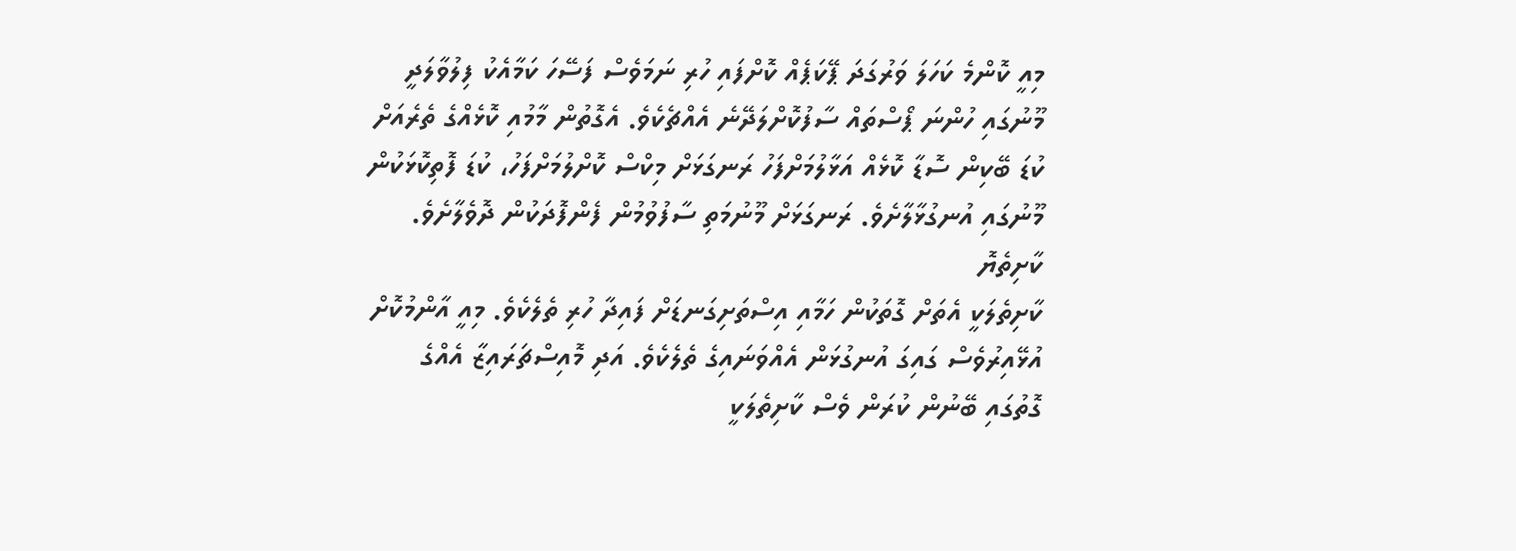މިއީ ކޮންމެ ކަހަލަ ވަރުގަދަ ޕޭކަޕެއް ކޮށްފައި ހުރި ނަމަވެސް ފަސޭހަ ކަމާއެކު ފިލުވާލަދީ މޫނުގައި ހުންނަ ޕޯސްތައް ސާފުކޮށްލަދޭނެ އެއްޗެކެވެ. އެގޮތުން މާމުއި ކޮޅެއްގެ ތެރެއަށް ކުޑަ ބޭކިން ސޮޑާ ކޮޅެއް އަޅާލުމަށްފަހު ރަނގަޅަށް މިކްސް ކޮށްލުމަށްފަހު، ކުޑަ ފޮތިކޮޅަކުން މޫނުގައި އުނގުޅާލާށެވެ. ރަނގަޅަށް މޫނުމަތި ސާފުވުމުން ފެންފޮދަކުން ދޮވެލާށެވެ.
ކާށިތެޔޮ
ކާށިތެލަކީ އެތަށް ގޮތަކުން ހަމާއި އިސްތަށިގަނޑަށް ފައިދާ ހުރި ތެލެކެވެ. މިއީ އާންމުކޮށް އުޅޭއިރުވެސް ގައިގަ އުނގުޅަން އެއްވަނައިގެ ތެލެކެވެ. އަދި މޮއިސްޗަރައިޒާ އެއްގެ ގޮތުގައި ބޭނުން ކުރަން ވެސް ކާށިތެލަކީ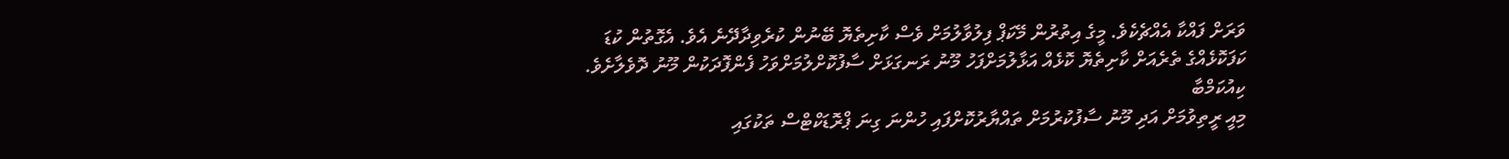ވަރަށް ފައްކާ އެއްޗެކެވެ. މީގެ އިތުރުން މޭކަޕް ފިލުވާލުމަށް ވެސް ކާށިތެޔޮ ބޭނުން ކުރެވިދާދޭނެ އެވެ. އެގޮތުން ކުޑަ ކަފަކޮޅެއްގެ ތެރެއަށް ކާށިތެޔޮ ކޮޅެއް އަޅާލުމަށްފަހު މޫނު ރަނގަޅަށް ސާފުކޮށްލުމަށްވަހު ފެންފޮދަކުން މޫނު ދޮވެލާށެވެ.
ކިއުކަމްބާ
މިއީ ރީތިވުމަށް އަދި މޫނު ސާފުކުރުމަށް ތައްޔާރުކޮށްފައި ހުންނަ ގިނަ ޕްރޮޑަކްޓްސް ތަކުގައި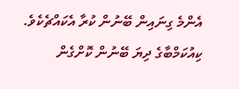އެންމެ ގިނައިން ބޭނުން ކުރާ އެކައްޗެކެވެ. ކިއުކަމްބާގެ ދިޔަ ބޭނުން ކޮށްގެން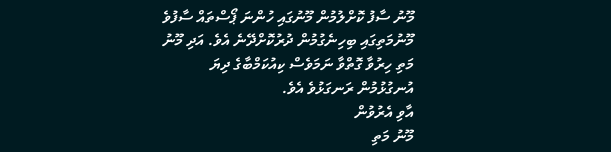މޫނު ސާފު ކޮށްލުމުން މޫނުގައި ހުންނަ ޕޯސްތައް ސާފުވެ މޫނުމަތިގައި ބިހިނެގުމުން ދުރުކޮށްދޭނެ އެވެ. އަދި މޫނު މަތި ހިރުވާ ގޮތްވާ ނަމަވެސް ކިއުކަމްބާގެ ދިޔަ އުނގުޅުމުން ރަނގަޅުވެ އެވެ.
އާވި އެރުވުން
މޫނު މަތި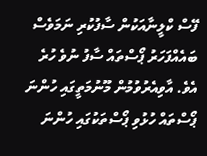ފޭސް ކްލީނާއަކުން ސާފުކުރި ނަމަވެސް ބައެއްފަހަރު ޕޯސްތައް ސާފު ނުވެ ހުރެ އެވެ. އާވިއެރުވުމުން މޫނުމަތީގައި ހުންނަ ޕޯސްތައް ހުޅުވި ޕޯސްތަކުގައި ހުންނަ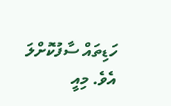ހަޑިތައް ސާފުކޮށްލަ އެވެ. މިއީ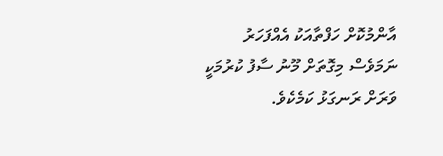އާންމުކޮށް ހަފްތާއަކު އެއްފަހަރު ނަމަވެސް މިގޮތަށް މޫނު ސާފު ކުރުމަކީ ވަރަށް ރަނގަޅު ކަމެކެވެ.